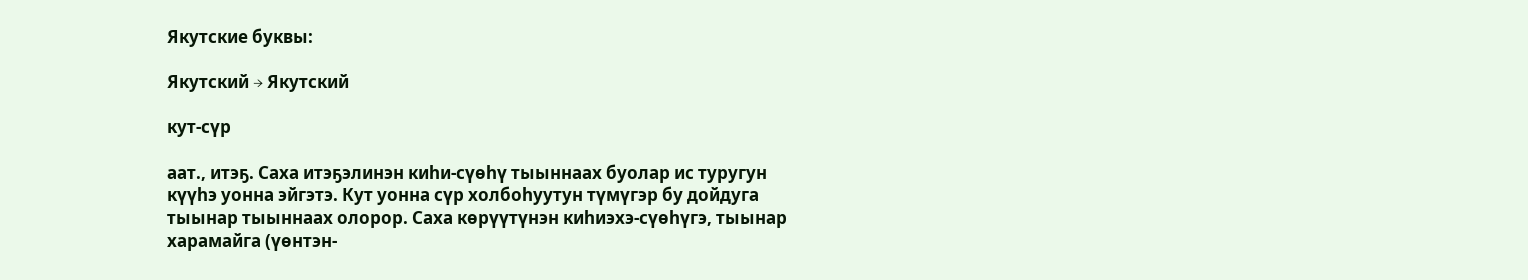Якутские буквы:

Якутский → Якутский

кут-сүр

аат., итэҕ. Саха итэҕэлинэн киһи-сүөһү тыыннаах буолар ис туругун күүһэ уонна эйгэтэ. Кут уонна сүр холбоһуутун түмүгэр бу дойдуга тыынар тыыннаах олорор. Саха көрүүтүнэн киһиэхэ-сүөһүгэ, тыынар харамайга (үөнтэн-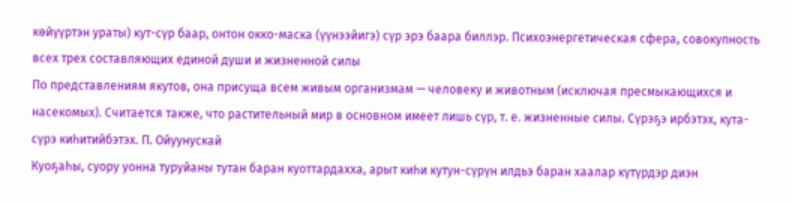көйүүртэн ураты) кут-сүр баар, онтон окко-маска (үүнээйигэ) сүр эрэ баара биллэр. Психоэнергетическая сфера, совокупность всех трех составляющих единой души и жизненной силы
По представлениям якутов, она присуща всем живым организмам — человеку и животным (исключая пресмыкающихся и насекомых). Считается также, что растительный мир в основном имеет лишь сүр, т. е. жизненные силы. Сүрэҕэ ирбэтэх, кута-сүрэ киһитийбэтэх. П. Ойуунускай
Куоҕаһы, суору уонна туруйаны тутан баран куоттардахха, арыт киһи кутун-сүрүн илдьэ баран хаалар күтүрдэр диэн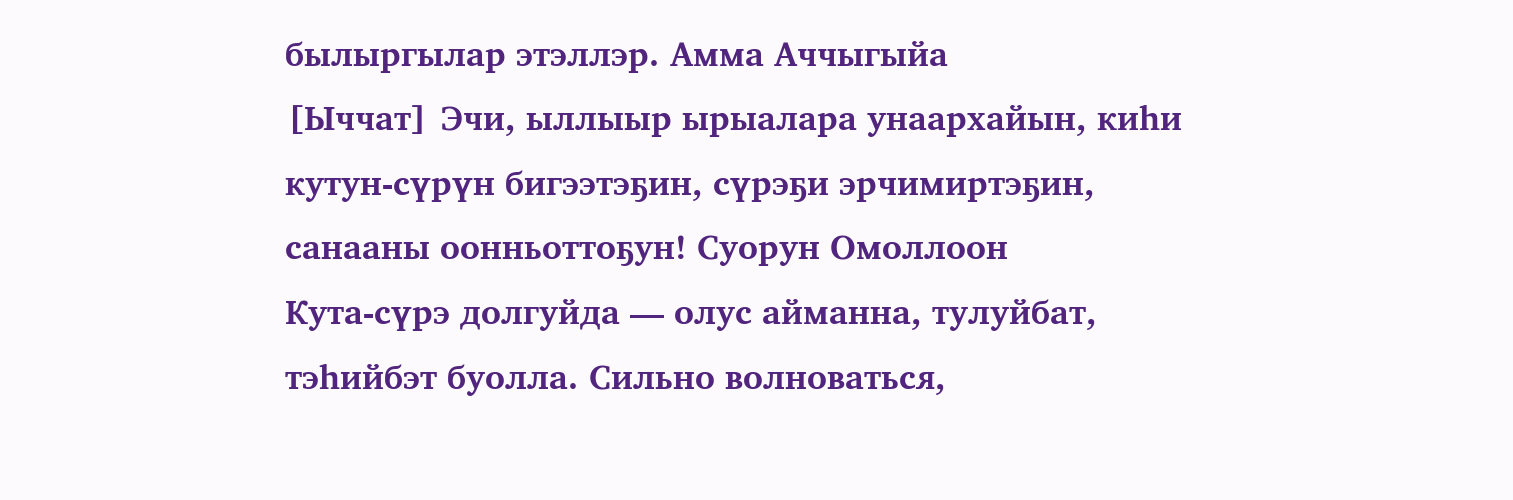былыргылар этэллэр. Амма Аччыгыйа
[Ыччат] Эчи, ыллыыр ырыалара унаархайын, киһи кутун-сүрүн бигээтэҕин, сүрэҕи эрчимиртэҕин, санааны оонньоттоҕун! Суорун Омоллоон
Кута-сүрэ долгуйда — олус айманна, тулуйбат, тэһийбэт буолла. Сильно волноваться,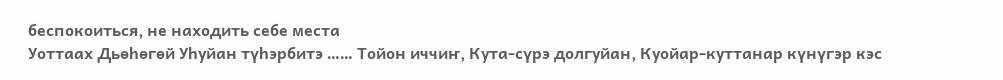беспокоиться, не находить себе места
Уоттаах Дьөһөгөй Уһуйан түһэрбитэ …… Тойон иччиҥ, Кута-сүрэ долгуйан, Куойар-куттанар күнүгэр кэс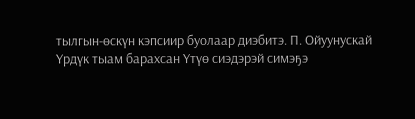тылгын-өскүн кэпсиир буолаар диэбитэ. П. Ойуунускай
Үрдүк тыам барахсан Үтүө сиэдэрэй симэҕэ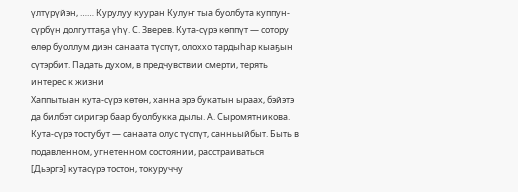үлтүрүйэн, …… Курулуу кууран Кулуҥ тыа буолбута куппун-сүрбүн долгуттаҕа үһү. С. Зверев. Кута-сүрэ көппүт — сотору өлөр буоллум диэн санаата түспүт, олоххо тардыһар кыаҕын сүтэрбит. Падать духом, в предчувствии смерти, терять интерес к жизни
Хаппытыан кута-сүрэ көтөн, ханна эрэ букатын ыраах, бэйэтэ да билбэт сиригэр баар буолбукка дылы. А. Сыромятникова. Кута-сүрэ тостубут — санаата олус түспүт, санньыйбыт. Быть в подавленном, угнетенном состоянии, расстраиваться
[Дьэргэ] кутасүрэ тостон, токуруччу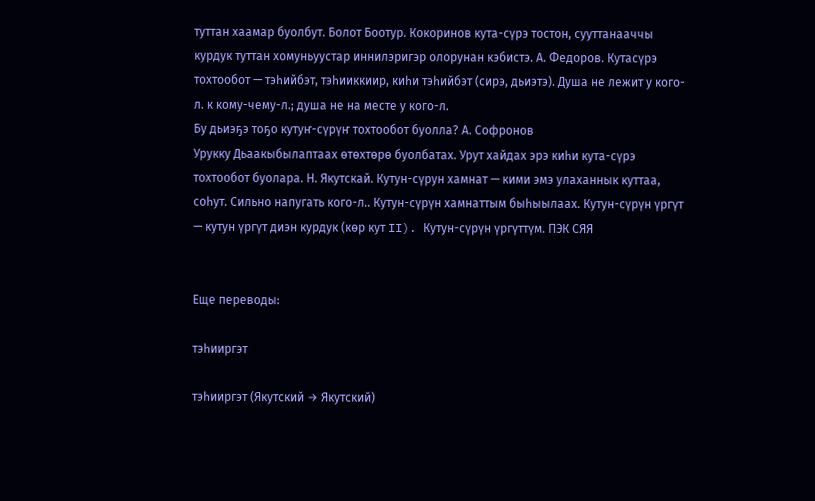туттан хаамар буолбут. Болот Боотур. Кокоринов кута-сүрэ тостон, сууттанааччы курдук туттан хомуньуустар иннилэригэр олорунан кэбистэ. А. Федоров. Кутасүрэ тохтообот — тэһийбэт, тэһииккиир, киһи тэһийбэт (сирэ, дьиэтэ). Душа не лежит у кого-л. к кому-чему-л.; душа не на месте у кого-л.
Бу дьиэҕэ тоҕо кутуҥ-сүрүҥ тохтообот буолла? А. Софронов
Урукку Дьаакыбылаптаах өтөхтөрө буолбатах. Урут хайдах эрэ киһи кута-сүрэ тохтообот буолара. Н. Якутскай. Кутун-сүрун хамнат — кими эмэ улаханнык куттаа, соһут. Сильно напугать кого-л.. Кутун-сүрүн хамнаттым быһыылаах. Кутун-сүрүн үргүт — кутун үргүт диэн курдук (көр кут II). Кутун-сүрүн үргүттүм. ПЭК СЯЯ


Еще переводы:

тэһииргэт

тэһииргэт (Якутский → Якутский)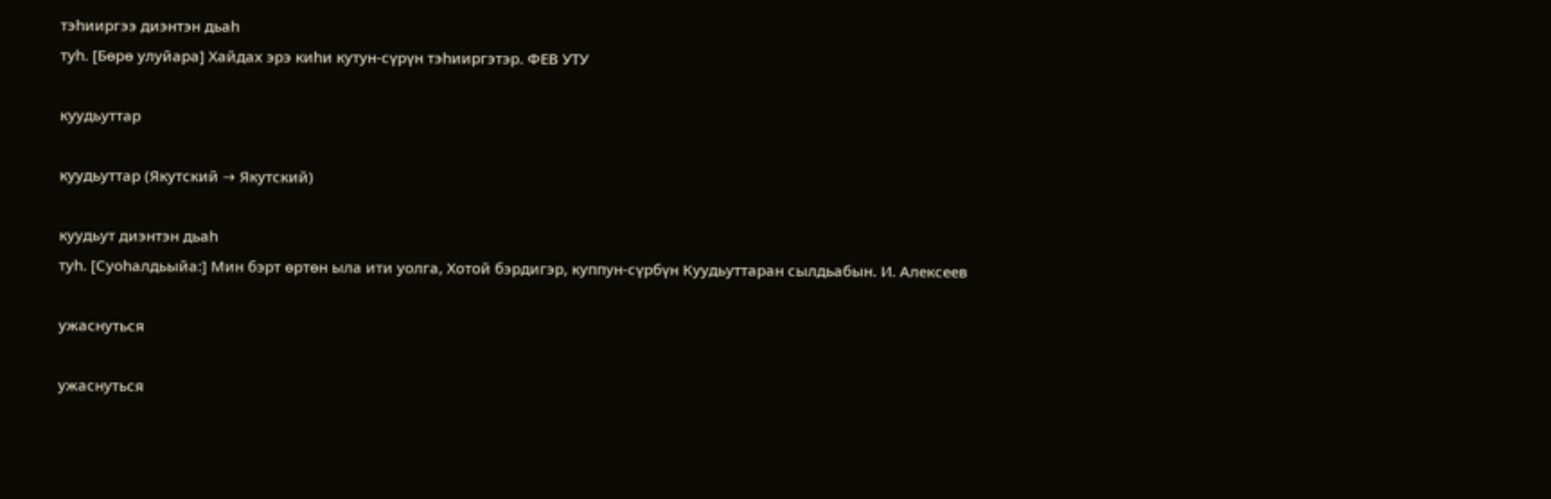тэһииргээ диэнтэн дьаһ
туһ. [Бөрө улуйара] Хайдах эрэ киһи кутун-сүрүн тэһииргэтэр. ФЕВ УТУ

куудьуттар

куудьуттар (Якутский → Якутский)

куудьут диэнтэн дьаһ
туһ. [Суоһалдьыйа:] Мин бэрт өртөн ыла ити уолга, Хотой бэрдигэр, куппун-сүрбүн Куудьуттаран сылдьабын. И. Алексеев

ужаснуться

ужаснуться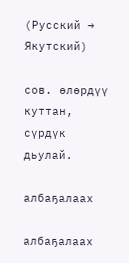(Русский → Якутский)

сов. өлөрдүү куттан, сүрдүк дьулай.

албаҕалаах

албаҕалаах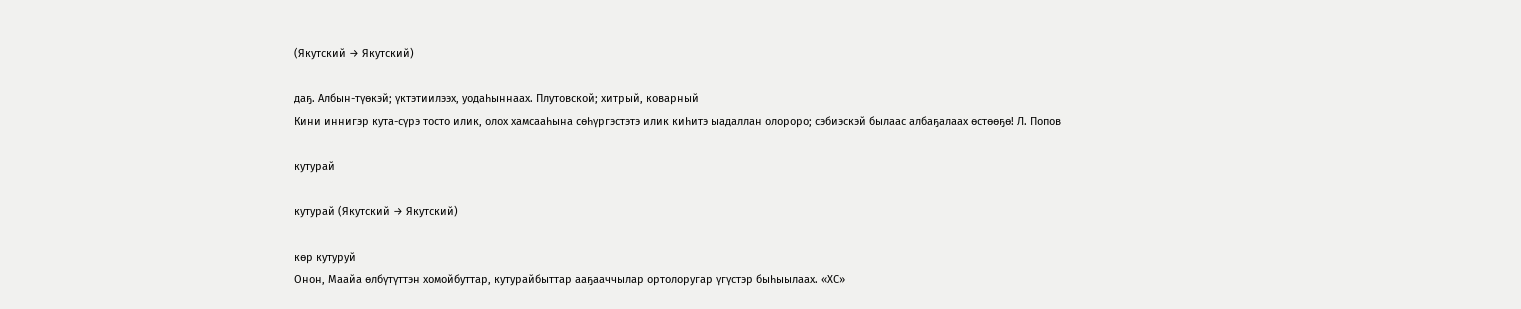(Якутский → Якутский)

даҕ. Албын-түөкэй; үктэтиилээх, уодаһыннаах. Плутовской; хитрый, коварный
Кини иннигэр кута-сүрэ тосто илик, олох хамсааһына сөһүргэстэтэ илик киһитэ ыадаллан олороро; сэбиэскэй былаас албаҕалаах өстөөҕө! Л. Попов

кутурай

кутурай (Якутский → Якутский)

көр кутуруй
Онон, Маайа өлбүтүттэн хомойбуттар, кутурайбыттар ааҕааччылар ортолоругар үгүстэр быһыылаах. «ХС»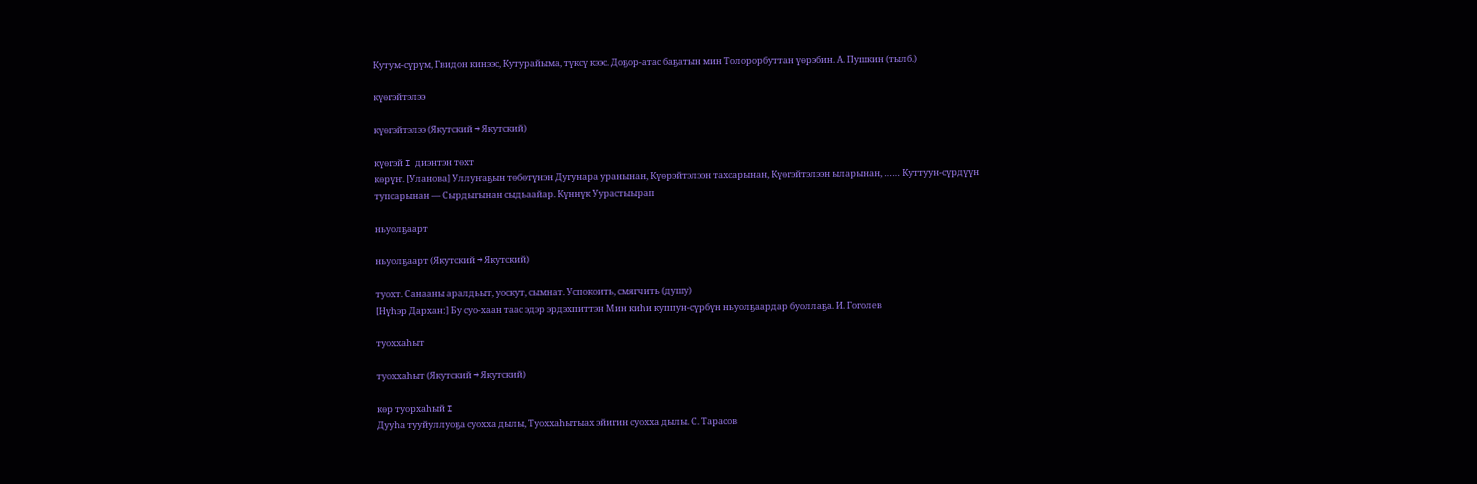Кутум-сүрүм, Гвидон кинээс, Кутурайыма, түксү кээс. Доҕор-атас баҕатын мин Толорорбуттан үөрэбин. А. Пушкин (тылб.)

күөгэйтэлээ

күөгэйтэлээ (Якутский → Якутский)

күөгэй I диэнтэн төхт
көрүҥ. [Уланова] Уллуҥаҕын төбөтүнэн Дугунара уранынан, Күөрэйтэлээн тахсарынан, Күөгэйтэлээн ыларынан, …… Куттуун-сүрдүүн тупсарынан — Сырдыгынан сыдьаайар. Күннүк Уурастыырап

ньуолҕаарт

ньуолҕаарт (Якутский → Якутский)

туохт. Санааны аралдьыт, уоскут, сымнат. Успокоить, смягчить (душу)
[Нүһэр Дархан:] Бу суо-хаан таас эдэр эрдэхпиттэн Мин киһи куппун-сүрбүн ньуолҕаардар буоллаҕа. И. Гоголев

туоххаһыт

туоххаһыт (Якутский → Якутский)

көр туорхаһый I
Дууһа тууйуллуоҕа суохха дылы, Туоххаһытыах эйигин суохха дылы. С. Тарасов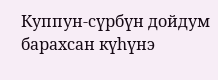Куппун-сүрбүн дойдум барахсан күһүнэ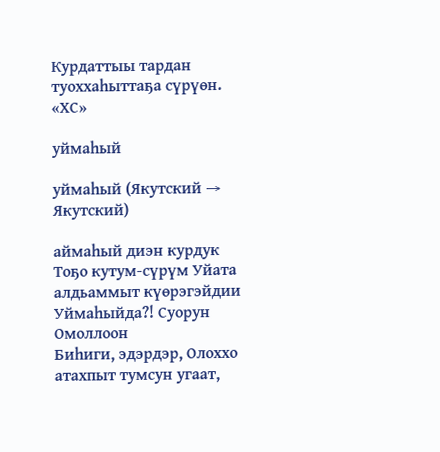Курдаттыы тардан туоххаһыттаҕа сүрүөн. «ХС»

уймаһый

уймаһый (Якутский → Якутский)

аймаһый диэн курдук
Тоҕо кутум-сүрүм Уйата алдьаммыт күөрэгэйдии Уймаһыйда?! Суорун Омоллоон
Биһиги, эдэрдэр, Олоххо атахпыт тумсун угаат,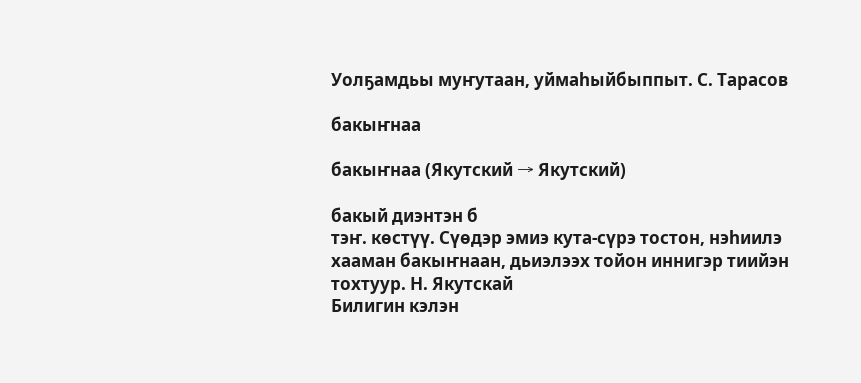Уолҕамдьы муҥутаан, уймаһыйбыппыт. С. Тарасов

бакыҥнаа

бакыҥнаа (Якутский → Якутский)

бакый диэнтэн б
тэҥ. көстүү. Сүөдэр эмиэ кута-сүрэ тостон, нэһиилэ хааман бакыҥнаан, дьиэлээх тойон иннигэр тиийэн тохтуур. Н. Якутскай
Билигин кэлэн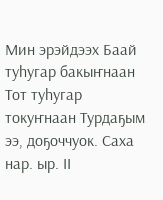Мин эрэйдээх Баай туһугар бакыҥнаан Тот туһугар токуҥнаан Турдаҕым ээ, доҕоччуок. Саха нар. ыр. II